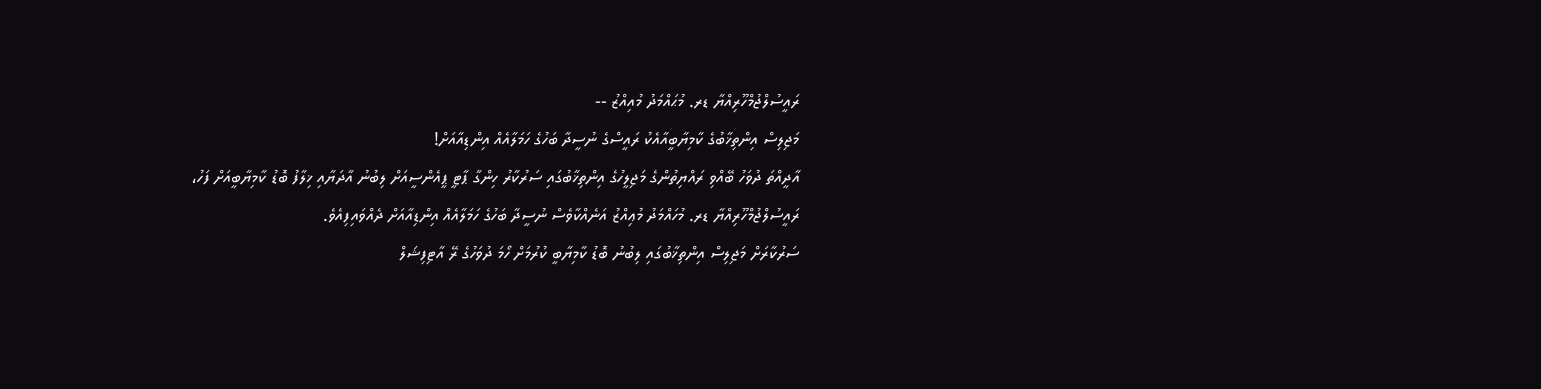ރައީސުލްޖުމްހޫރިއްޔާ ޑރ. މުޙައްމަދު މުއިއްޒު --
މަޖިލިސް އިންތިޚާބުގެ ކާމިޔާބީއާއެކު ރައީސްގެ ނުސީދާ ބަހުގެ ހަމަލާއެއް އިންޑިއާއަށް!
އާދީއްތަ ދުވަހު ބޭއްވި ރައްޔިތުންގެ މަޖިލީހުގެ އިންތިޚާބުގައި ސަރުކާރު ހިންގާ ޕާޓީ ޕީއެންސީއަށް ލިބުނު އާދަޔާއި ޚިލާފު ބޮޑު ކާމިޔާބީއަށް ފަހު، ރައީސުލްޖުމްހޫރިއްޔާ ޑރ. މުހައްމަދު މުޢިއްޒު އަނެއްކާވެސް ނުސީދާ ބަހުގެ ހަމަލާއެއް އިންޑިއާއަށް ދެއްވައިފިއެވެ.
ސަރުކާރަށް މަޖިލިސް އިންތިޚާބުގައި ލިބުނު ބޮޑު ކާމިޔާބީ ކުރުމަށް ހޯމަ ދުވަހުގެ ރޭ އާޓިފިޝަލް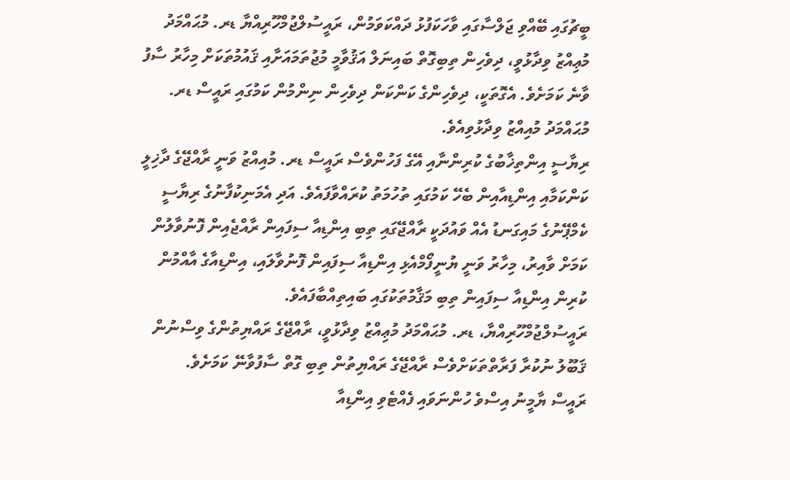ބީޗުގައި ބޭއްވި ޖަލްސާގައި ވާހަކަފުޅު ދައްކަވަމުން، ރައީސުލްޖުމްހޫރިއްޔާ ޑރ. މުޙައްމަދު މުޢިއްޒު ވިދާޅުވީ، ދިވެހިން ތިބިގޮތް ބައިނަލް އަޤުވާމީ މުޖުތަމައަށާއި ޤައުމުތަކަށް މިހާރު ސާފު ވާނެ ކަމަށެވެ. އެގޮތަކީ، ދިވެހިންގެ ކަންކަން ދިވެހިން ނިންމުން ކަމުގައި ރައީސް ޑރ. މުޙައްމަދު މުއިއްޒު ވިދާޅުވިއެވެ.
ރިޔާސީ އިންތިޚާބުގެ ކުރިންނާއި އޭގެ ފަހުންވެސް ރައީސް ޑރ. މުއިއްޒު ވަނީ ރާއްޖޭގެ ދާޚިލީ ކަންކަމާއި އިންޑިއާއިން ބެހޭ ކަމުގައި ތުހުމަތު ކުރައްވާފައެވެ. އަދި އެމަނިކުފާނުގެ ރިޔާސީ ކެމްޕޭނުގެ މައިގަނޑު އެއް ވައުދަކީ ރާއްޖޭގައި ތިބި އިންޑިއާ ސިފައިން ރާއްޖެއިން ފޮނުވާލުން ކަމަށް ވާއިރު، މިހާރު ވަނީ ޔުނީފޯމްއެޅި އިންޑިއާ ސިފައިން ފޮނުވާލައި، އިންޑިއާގެ އާއްމުން ކުރިން އިންޑިއާ ސިފައިން ތިބި މަޤާމުތަކުގައި ބައިތިއްބާފައެވެ.
ރައީސުލްޖުމްހޫރިއްޔާ، ޑރ. މުޙައްމަދު މުޢިއްޒު ވިދާޅުވީ، ރާއްޖޭގެ ރައްޔިތުންގެ ވިސްނުން ޤަބޫލު ނުކުރާ ފަރާތްތަކަށްވެސް ރާއްޖޭގެ ރައްޔިތުން ތިބި ގޮތް ސާފުވާނޭ ކަމަށެވެ.
ރައީސް ޔާމީނު އިސްވެ ހުންނަވައި ފެއްޓެވި އިންޑިއާ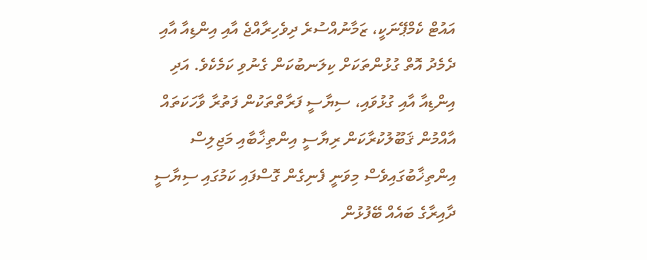އައުޓް ކެމްޕޭނަކީ، ޒަމާނުއްސުރެ ދިވެހިރާއްޖެ އާއި އިންޑިއާ އާއި ދެމެދު އޮތް ގުޅުންތަކަށް ކިލަނބުކަން ގެނުވި ކަމެކެވެ. އަދި އިންޑިއާ އާއި ގުޅުވައި، ސިޔާސީ ފަރާތްތަކުން ފަތުރާ ވާހަކަތައް އާއްމުން ޤަބޫލުކުރާކަން ރިޔާސީ އިންތިޚާބާއި މަޖިލިސް އިންތިޚާބުގައިވެސް މިވަނީ ފެނިގެން ގޮސްފައި ކަމުގައި ސިޔާސީ ދާއިރާގެ ބައެއް ބޭފުޅުން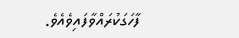ފާހަގަކުރައްވާފައިވެއެވެ.